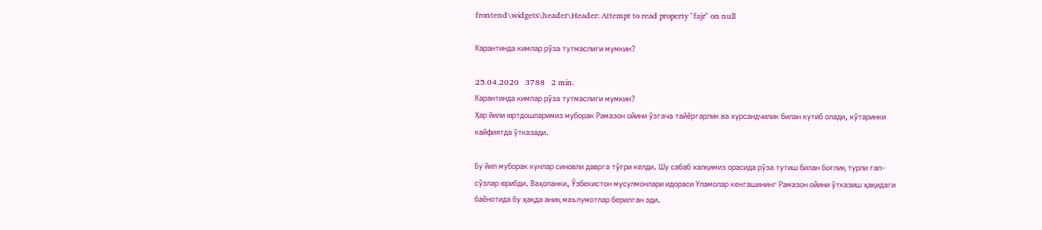frontend\widgets\header\Header: Attempt to read property "fajr" on null

Карантинда кимлар рўза тутмаслиги мумкин?

25.04.2020   3788   2 min.
Карантинда кимлар рўза тутмаслиги мумкин?
Ҳар йили юртдошларимиз муборак Рамазон ойини ўзгача тайёргарлик ва хурсандчилик билан кутиб олади, кўтаринки кайфиятда ўтказади.

Бу йил муборак кунлар синовли даврга тўғри келди. Шу сабаб халқимиз орасида рўза тутиш билан боғлиқ турли гап-сўзлар юрибди. Ваҳоланки, Ўзбекистон мусулмонлари идораси Уламолар кенгашининг Рамазон ойини ўтказиш ҳақидаги баёнотида бу ҳақда аниқ маълумотлар берилган эди.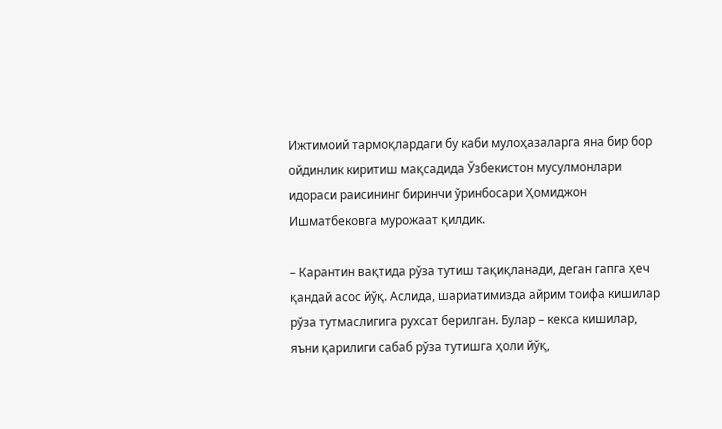Ижтимоий тармоқлардаги бу каби мулоҳазаларга яна бир бор ойдинлик киритиш мақсадида Ўзбекистон мусулмонлари идораси раисининг биринчи ўринбосари Ҳомиджон Ишматбековга мурожаат қилдик.

– Карантин вақтида рўза тутиш тақиқланади, деган гапга ҳеч қандай асос йўқ. Аслида, шариатимизда айрим тоифа кишилар рўза тутмаслигига рухсат берилган. Булар – кекса кишилар, яъни қарилиги сабаб рўза тутишга ҳоли йўқ,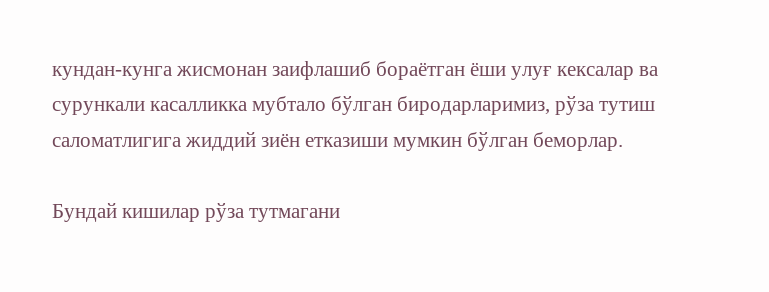кундан-кунга жисмонан заифлашиб бораётган ёши улуғ кексалар ва сурункали касалликка мубтало бўлган биродарларимиз, рўза тутиш саломатлигига жиддий зиён етказиши мумкин бўлган беморлар.

Бундай кишилар рўза тутмагани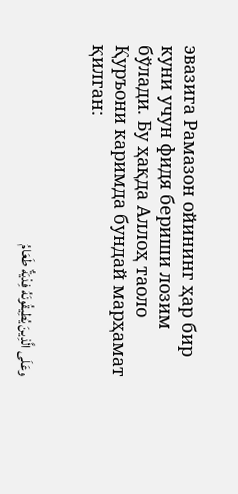эвазига Рамазон ойининг ҳар бир куни учун фидя бериши лозим бўлади. Бу ҳақда Аллоҳ таоло Қуръони каримда бундай марҳамат қилган:


وعَلَى الَّذِينَ يُطِيقُونَهُ فِدْيَةٌ طَعَامُ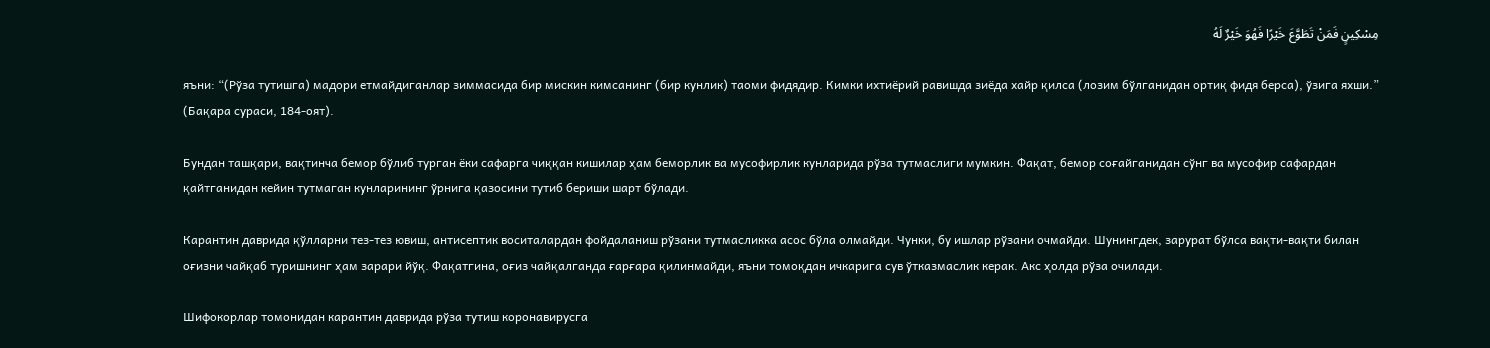مِسْكِينٍ فَمَنْ تَطَوَّعَ خَيْرًا فَهُوَ خَيْرٌ لَهُ

яъни: “(Рўза тутишга) мадори етмайдиганлар зиммасида бир мискин кимсанинг (бир кунлик) таоми фидядир. Кимки ихтиёрий равишда зиёда хайр қилса (лозим бўлганидан ортиқ фидя берса), ўзига яхши.” (Бақара сураси, 184-оят).

Бундан ташқари, вақтинча бемор бўлиб турган ёки сафарга чиққан кишилар ҳам беморлик ва мусофирлик кунларида рўза тутмаслиги мумкин. Фақат, бемор соғайганидан сўнг ва мусофир сафардан қайтганидан кейин тутмаган кунларининг ўрнига қазосини тутиб бериши шарт бўлади.

Карантин даврида қўлларни тез-тез ювиш, антисептик воситалардан фойдаланиш рўзани тутмасликка асос бўла олмайди. Чунки, бу ишлар рўзани очмайди. Шунингдек, зарурат бўлса вақти-вақти билан оғизни чайқаб туришнинг ҳам зарари йўқ. Фақатгина, оғиз чайқалганда ғарғара қилинмайди, яъни томоқдан ичкарига сув ўтказмаслик керак. Акс ҳолда рўза очилади.

Шифокорлар томонидан карантин даврида рўза тутиш коронавирусга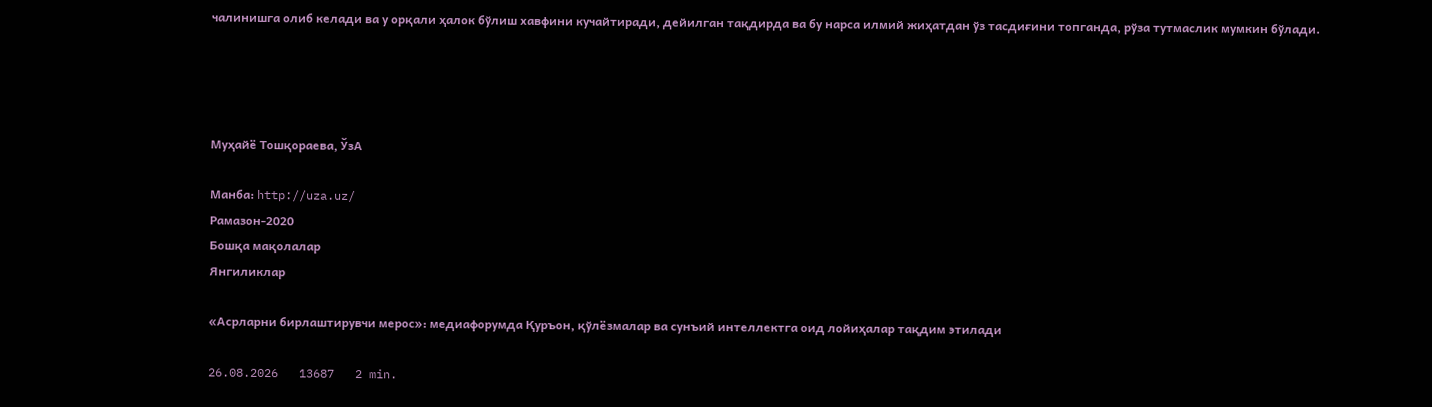чалинишга олиб келади ва у орқали ҳалок бўлиш хавфини кучайтиради, дейилган тақдирда ва бу нарса илмий жиҳатдан ўз тасдиғини топганда, рўза тутмаслик мумкин бўлади.




Муҳайё Тошқораева, ЎзА

Манба: http://uza.uz/
Рамазон-2020
Бошқа мақолалар
Янгиликлар

«Асрларни бирлаштирувчи мерос»: медиафорумда Қуръон, қўлёзмалар ва сунъий интеллектга оид лойиҳалар тақдим этилади

26.08.2026   13687   2 min.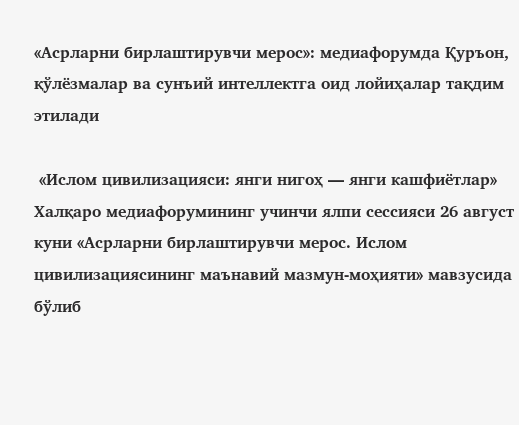«Асрларни бирлаштирувчи мерос»: медиафорумда Қуръон, қўлёзмалар ва сунъий интеллектга оид лойиҳалар тақдим этилади

 «Ислом цивилизацияси: янги нигоҳ — янги кашфиётлар» Халқаро медиафорумининг учинчи ялпи сессияси 26 август куни «Асрларни бирлаштирувчи мерос. Ислом цивилизациясининг маънавий мазмун-моҳияти» мавзусида бўлиб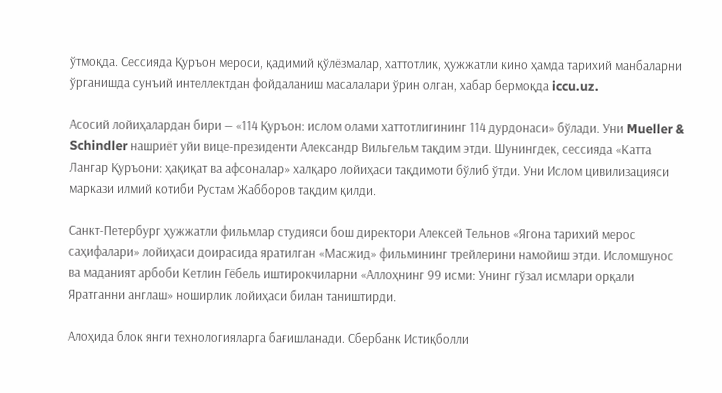ўтмоқда. Сессияда Қуръон мероси, қадимий қўлёзмалар, хаттотлик, ҳужжатли кино ҳамда тарихий манбаларни ўрганишда сунъий интеллектдан фойдаланиш масалалари ўрин олган, хабар бермоқда iccu.uz.

Асосий лойиҳалардан бири — «114 Қуръон: ислом олами хаттотлигининг 114 дурдонаси» бўлади. Уни Mueller & Schindler нашриёт уйи вице-президенти Александр Вильгельм тақдим этди. Шунингдек, сессияда «Катта Лангар Қуръони: ҳақиқат ва афсоналар» халқаро лойиҳаси тақдимоти бўлиб ўтди. Уни Ислом цивилизацияси маркази илмий котиби Рустам Жабборов тақдим қилди.

Санкт-Петербург ҳужжатли фильмлар студияси бош директори Алексей Тельнов «Ягона тарихий мерос саҳифалари» лойиҳаси доирасида яратилган «Масжид» фильмининг трейлерини намойиш этди. Исломшунос ва маданият арбоби Кетлин Гёбель иштирокчиларни «Аллоҳнинг 99 исми: Унинг гўзал исмлари орқали Яратганни англаш» ноширлик лойиҳаси билан таништирди.

Алоҳида блок янги технологияларга бағишланади. Сбербанк Истиқболли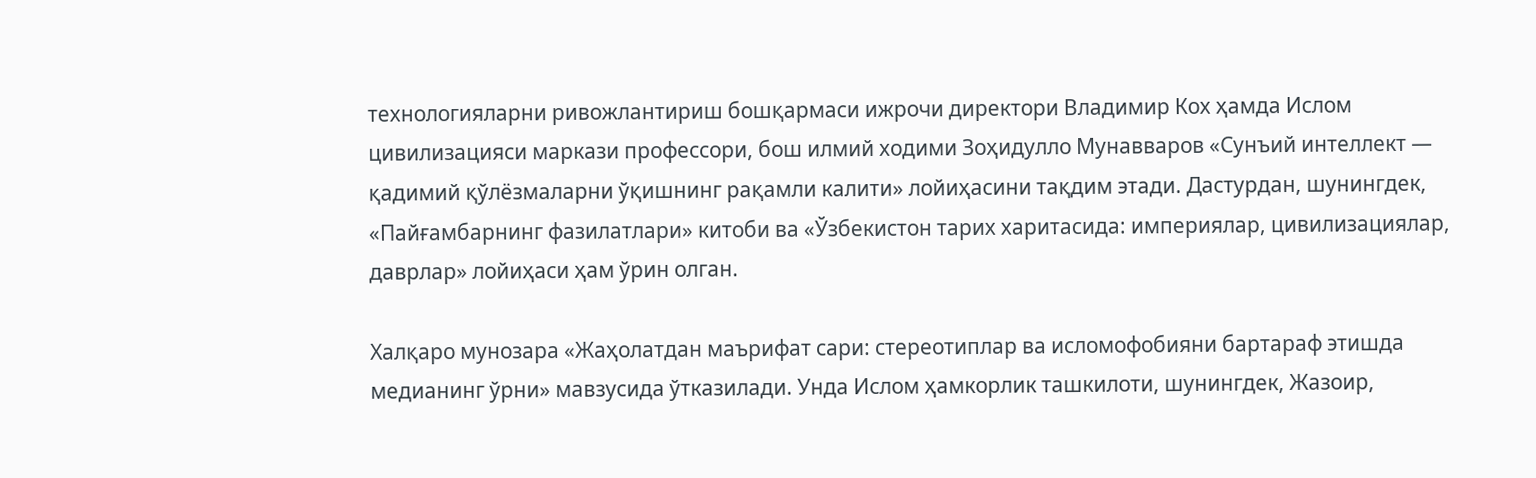технологияларни ривожлантириш бошқармаси ижрочи директори Владимир Кох ҳамда Ислом цивилизацияси маркази профессори, бош илмий ходими Зоҳидулло Мунавваров «Сунъий интеллект — қадимий қўлёзмаларни ўқишнинг рақамли калити» лойиҳасини тақдим этади. Дастурдан, шунингдек, «Пайғамбарнинг фазилатлари» китоби ва «Ўзбекистон тарих харитасида: империялар, цивилизациялар, даврлар» лойиҳаси ҳам ўрин олган.

Халқаро мунозара «Жаҳолатдан маърифат сари: стереотиплар ва исломофобияни бартараф этишда медианинг ўрни» мавзусида ўтказилади. Унда Ислом ҳамкорлик ташкилоти, шунингдек, Жазоир,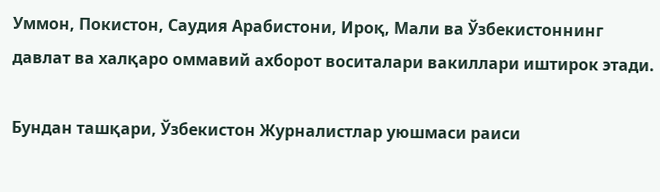Уммон, Покистон, Саудия Арабистони, Ироқ, Мали ва Ўзбекистоннинг давлат ва халқаро оммавий ахборот воситалари вакиллари иштирок этади.

Бундан ташқари, Ўзбекистон Журналистлар уюшмаси раиси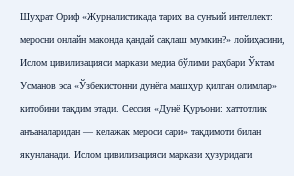Шуҳрат Ориф «Журналистикада тарих ва сунъий интеллект: меросни онлайн маконда қандай сақлаш мумкин?» лойиҳасини, Ислом цивилизацияси маркази медиа бўлими раҳбари Ўктам Усманов эса «Ўзбекистонни дунёга машҳур қилган олимлар» китобини тақдим этади. Сессия «Дунё Қуръони: хаттотлик анъаналаридан — келажак мероси сари» тақдимоти билан якунланади. Ислом цивилизацияси маркази ҳузуридаги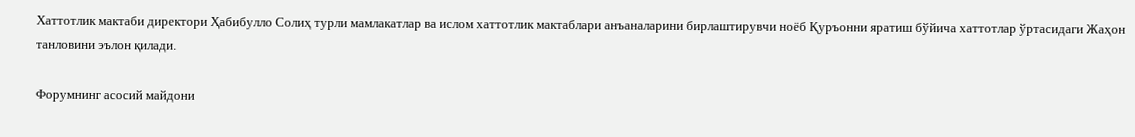Хаттотлик мактаби директори Ҳабибулло Солиҳ турли мамлакатлар ва ислом хаттотлик мактаблари анъаналарини бирлаштирувчи ноёб Қуръонни яратиш бўйича хаттотлар ўртасидаги Жаҳон танловини эълон қилади.

Форумнинг асосий майдони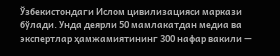Ўзбекистондаги Ислом цивилизацияси маркази бўлади. Унда деярли 50 мамлакатдан медиа ва экспертлар ҳамжамиятининг 300 нафар вакили —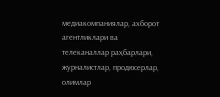медиакомпаниялар, ахборот агентликлари ва телеканаллар раҳбарлари, журналистлар, продюсерлар, олимлар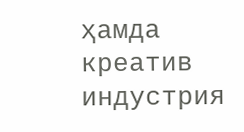ҳамда креатив индустрия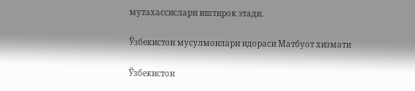мутахассислари иштирок этади.

Ўзбекистон мусулмонлари идораси Матбуот хизмати

Ўзбекистон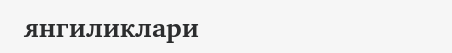янгиликлари